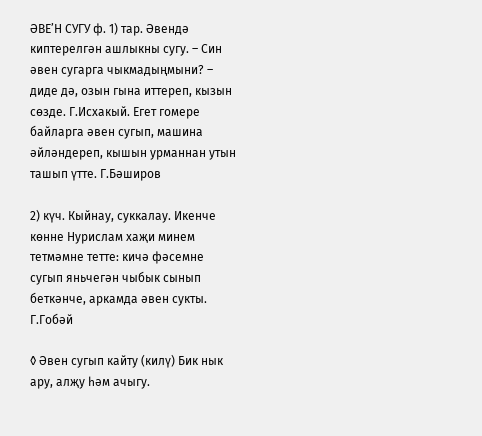ӘВЕ’Н СУГУ ф. 1) тар. Әвендә киптерелгән ашлыкны сугу. – Син әвен сугарга чыкмадыңмыни? – диде дә, озын гына иттереп, кызын сөзде. Г.Исхакый. Егет гомере байларга әвен сугып, машина әйләндереп, кышын урманнан утын ташып үтте. Г.Бәширов

2) күч. Кыйнау, суккалау. Икенче көнне Нурислам хаҗи минем тетмәмне тетте: кичә фәсемне сугып яньчегән чыбык сынып беткәнче, аркамда әвен сукты. Г.Гобәй

◊ Әвен сугып кайту (килү) Бик нык ару, алҗу һәм ачыгу.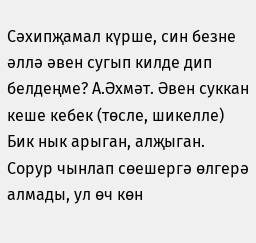Сәхипҗамал күрше, син безне әллә әвен сугып килде дип белдеңме? А.Әхмәт. Әвен суккан кеше кебек (төсле, шикелле) Бик нык арыган, алҗыган. Сорур чынлап сөешергә өлгерә алмады, ул өч көн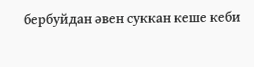бербуйдан әвен суккан кеше кеби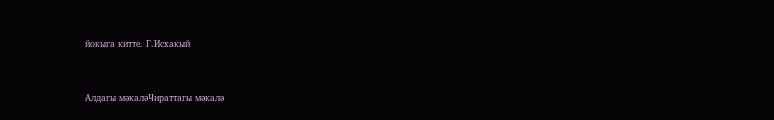йокыга китте. Г.Исхакый



Алдагы мәкаләЧираттагы мәкалә